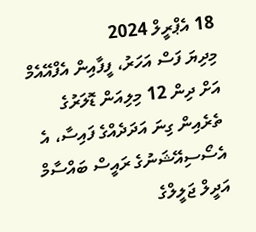18 އެޕްރީލް 2024
މިދިޔަ ފަސް އަހަރު، ފީފާއިން އެފްއޭއެމް އަށް ދިން 12 މިލިއަން ޑޮލަރުގެ ތެރެއިން ގިނަ އަދަދެއްގެ ފައިސާ، އެ އެސޯސިއޭޝަނުގެ ރައީސް ބައްސާމް އަދީލް ޖަލީލްގެ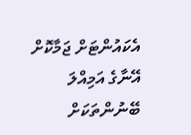އެކައުންޓަށް ޖަމާކޮށް އޭނާގެ އަމިއްލަ ބޭނުންތަކަށް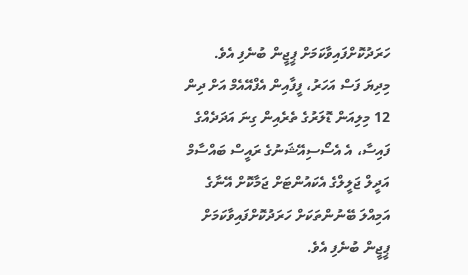ހަރަދުކޮށްފައިވާކަމަށް ޕީޖީން ބުނެފި އެވެ.
މިދިޔަ ފަސް އަހަރު، ފީފާއިން އެފްއޭއެމް އަށް ދިން 12 މިލިއަން ޑޮލަރުގެ ތެރެއިން ގިނަ އަދަދެއްގެ ފައިސާ، އެ އެސޯސިއޭޝަނުގެ ރައީސް ބައްސާމް އަދީލް ޖަލީލްގެ އެކައުންޓަށް ޖަމާކޮށް އޭނާގެ އަމިއްލަ ބޭނުންތަކަށް ހަރަދުކޮށްފައިވާކަމަށް ޕީޖީން ބުނެފި އެވެ.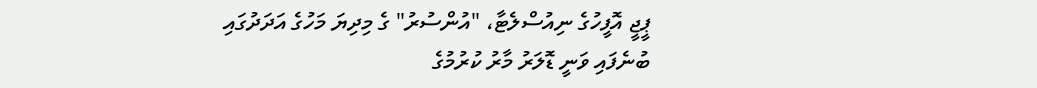ޕީޖީ އޮފީހުގެ ނިއުސްލެޓާ، "އުންސުރު" ގެ މިދިޔަ މަހުގެ އަދަދުގައި ބުނެފައި ވަނީ ޑޮލަރު މާރު ކުރުމުގެ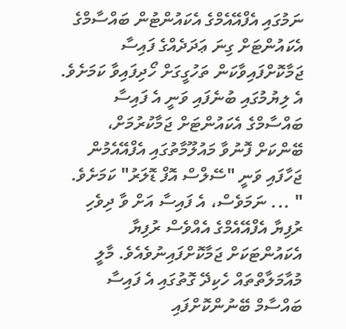ނަމުގައި އެފްއޭއެމްގެ އެކައުންޓުން ބައްސާމްގެ އެކައުންޓަށް ގިނަ ޢަދަދެއްގެ ފައިސާ ޖަމާކޮށްފައިވާކަން ތަހުގީގަށް ހޯދިފައިވާ ކަމަށެވެ.
އެ ލިޔުމުގައި ބުނެފައި ވަނީ އެ ފައިސާ ބައްސާމްގެ އެކައުންޓަށް ޖަމާކުރުމަށް، ބޭންކަށް ފޮނުވާ މައުލޫމާތުގައި އެފްއޭއެމުން ޖަހާފައި ވަނީ "ސޭލްސް އޮފް ޑޮލަރު" ކަމަށެވެ.
" ... ނަމަވެސް، އެ ފައިސާ އަށް ވާ ދިވެހި ރުފިޔާ އެފްއޭއެމްގެ އެއްވެސް ރުފިޔާ އެކައުންޓަކަށް ޖަމާކޮށްފައިނުވެއެވެ. މާލީ މުއާމަލާތްތައް ހެކިދޭ ގޮތުގައި އެ ފައިސާ ބައްސާމް ބޭނުންކޮށްފައި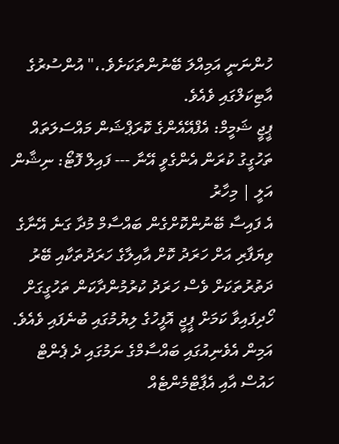ހުންނަނީ އަމިއްލަ ބޭނުންތަކަށެވެ.،" އުންސުރުގެ އާޓިކަލްގައި ވެއެވެ.
ޕީޖީ ޝަމީމް: އެފްއޭއެންގެ ކޮރަޕްޝަން މައްސަލަތައް ތަހުގީގު ކުރަން އެންގެވީ އޭނާ --- ފައިލް ފޮޓޯ: ނިޝާން އަލީ | މިހާރު
އެ ފައިސާ ބޭނުންކޮށްގެން ބައްސާމް މުދާ ގަނެ އޭނާގެ ވިޔަފާރި އަށް ހަރަދު ކޮށް އާއިލާގެ ހަރަދުތަކާއި ބޭރު ދަތުރުތަކަށް ވެސް ހަރަދު ކުރުމުންދާކަން ތަހުގީގަށް ހޯދިފައިވާ ކަމަށް ޕީޖީ އޮފީހުގެ ލިޔުމުގައި ބުނެފައި ވެއެވެ.
އަމިން އެވެނިއުގައި ބައްސާމްގެ ނަމުގައި ދެ ޕެންޓް ހައުސް އާއި އެޕާޓްމެންޓެއް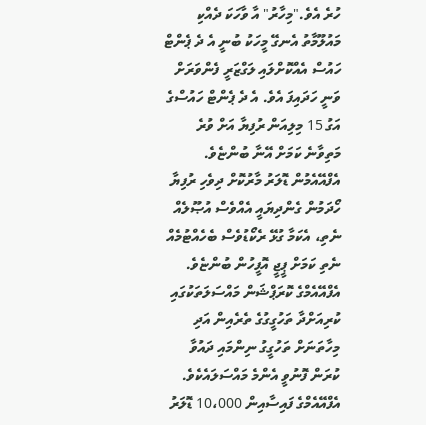ހުރެ އެވެ."މިހާރު" އާ ވާހަކަ ދެއްކި މައުލޫމާތު އެނގޭ މީހަކު ބުނީ އެ ދެ ޕެންޓް ހައުސް އެއްކޮށްލައި ލަގްޒަރީ ފެންވަރަށް ވަނީ ހަދައިފަ އެވެ. އެ ދެ ޕެންޓް ހައުސްގެ އަގު 15 މިލިއަން ރުފިޔާ އަށް ވުރެ މަތިވާނެ ކަމަށް އޭނާ ބުންޏެވެ.
އެފްއޭއެމުން ޑޮލަރު މާރުކޮށް ދިވެހި ރުފިޔާ ހޯދަމުން ގެންދިޔައީ އެއްވެސް އުޞޫލެއް ނެތި، އެކަމާ ގުޅޭ ރެކޯޑުވެސް ބެހެއްޓުމެއް ނެތި ކަމަށް ޕީޖީ އޮފީހުން ބުންޏެވެ. އެފްއޭއެމްގެ ކޮރަޕްޝަން މައްސަލަތަކުގައި ކުރިއަށްދާ ތަހުގީގުގެ ތެރެއިން އަދި މިހާތަނަށް ތަހުގީގު ނިންމައި ދައުވާ ކުރަން ފޮނުވީ އެންމެ މައްސަލައެކެވެ.
އެފްއޭއެމްގެ ފައިސާއިން 10،000 ޑޮލަރު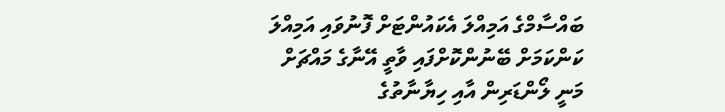ބައްސާމްގެ އަމިއްލަ އެކައުންޓަށް ފޮނުވައި އަމިއްލަ ކަންކަމަށް ބޭނުންކޮށްފައި ވާތީ އޭނާގެ މައްޗަށް މަނީ ލޯންޑަރިން އާއި ހިޔާނާތުގެ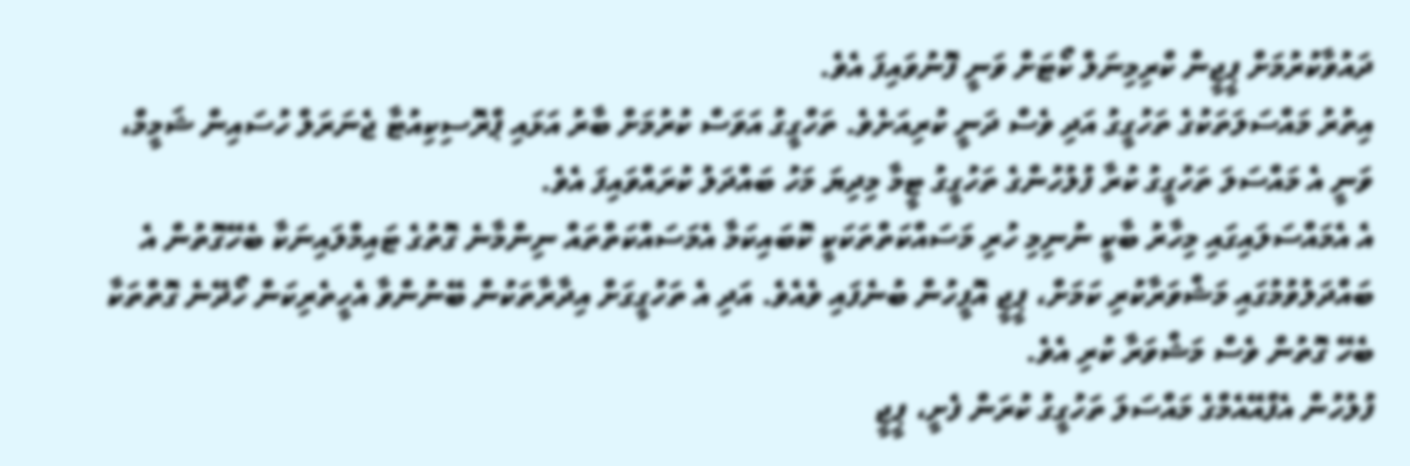ދައުވާކުރުމަށް ޕީޖީން ކްރިމިނަލް ކޯޓަށް ވަނީ ފޮނުވައިފަ އެވެ.
އިތުރު މައްސަލަތަކުގެ ތަހުގީގު އަދި ވެސް ދަނީ ކުރިއަށެވެ. ތަހްގީގު އަވަސް ކުރުމަށް ބާރު އަޅައި ޕްރޮސިކިއުޓާ ޖެނަރަލް ހުސައިން ޝަމީމް، ވަނީ އެ މައްސަލަ ތަހުގީގު ކުރާ ފުލުހުންގެ ތަހުގީގު ޓީމާ މިދިޔަ މަހު ބައްދަލު ކުރައްވައިފަ އެވެ.
އެ އެމައްސަލައިގައި މިހާރު ބާކީ ނުނިމި ހުރި މަސައްކަތްތަކަކީ ކޮބައިކަމާ އެމަސައްކަތްތައް ނިންމާނެ ގޮތުގެ ޓައިމްލައިނަކާ ބެހޭގޮތުން އެ ބައްދަލުވުމުގައި މަޝްވަރާކުރި ކަމަށް، ޕީޖީ އޮފީހުން ބުނެފައި ވެއެވެ. އަދި އެ ތަހުގީގަށް އިދާރާތަކުން ބޭނުންވާ އެހީތެރިކަން ހޯދޭނެ ގޮތްތަކާ ބެހޭ ގޮތުން ވެސް މަޝްވަރާ ކުރި އެވެ.
ފުލުހުން އެފްއޭއެމްގެ މައްސަލަ ތަހުގީގު ކުރަން ފެށީ، ޕީޖީ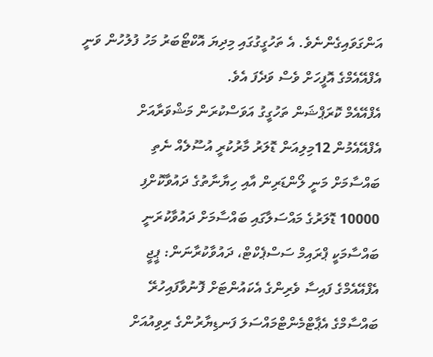އަންގަވައިގެންނެވެ. އެ ތަހުގީގުގައި މިދިޔަ އޮކްޓޯބަރު މަހު ފުލުހުން ވަނީ އެފްއޭއެމްގެ އޮފީހަށް ވެސް ވަދެފަ އެވެ.
އެފްއޭއެމް ކޮރަޕްޝަން ތަހުގީގު އަވަސްކުރަން މަޝްވަރާއަށް
އެފްއޭއެމުން 12މިލިއަން ޑޮލަރު މާރުކުރީ އުސޫލެއް ނެތި
ބައްސާމަށް މަނީ ލޯންޑަރިން އާއި ހިޔާނާތުގެ ދައުވާކޮށްފި
10000 ޑޮލަރުގެ މައްސަލާގައި ބައްސާމަށް ދައުވާކުރަނީ
ބައްސާމަކީ ޕްރައިމް ސަސްޕެކްޓް، ދައުވާކުރާނަން: ޕީޖީ
އެފްއޭއެމްގެ ފައިސާ ވެރިންގެ އެކައުންޓަށް ފޮނުވާފައިހުރޭ
ބައްސާމްގެ އެޕާޓްމެންޓްމައްސަލަ ފަނޑިޔާރުންގެ ރިވިއުއަށް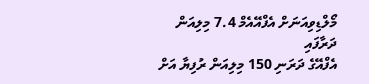މޯލްޑިވިއަނަށް އެފްއޭއެމް 7.4 މިލިއަން ދަރާފައި
އެފްއޭގެ ދަރަނި 150 މިލިއަން ރުފިޔާ އަށް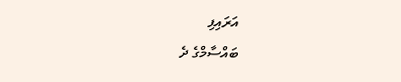އަރައިފި
ބައްސާމްގެ ދެ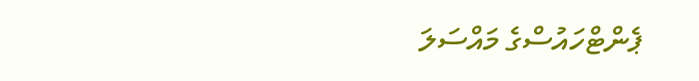ޕެންޓްހައުސްގެ މައްސަލަ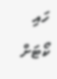ހައި ކޯޓަށް